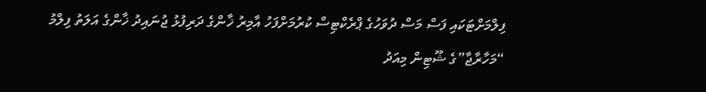ފިލްމަށްޓަކައި ފަސް މަސް ދުވަހުގެ ޕްރެކްޓިސް ކުރުމަށްފަހު އާމިރު ޚާންގެ ދަރިފުޅު ޖުނައިދު ޚާންގެ އަލަތު ފިލްމު “މަހާރާޖާ”ގެ ޝޫޓިން މިއަދު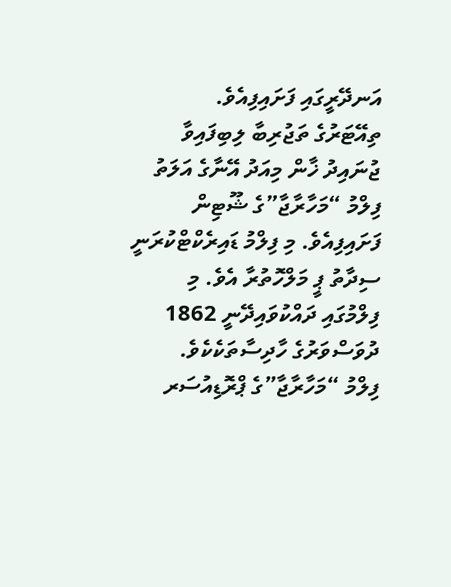އަނދޭރީގައި ފަށައިފިއެވެ.
ތިއޭޓަރުގެ ތަޖުރިބާ ލިބިފައިވާ ޖުނައިދު ޚާން މިއަދު އޭނާގެ އަލަތު ފިލްމު “މަހާރާޖާ”ގެ ޝޫޓިން ފަށައިފިއެވެ. މި ފިލްމު ޑައިރެކްޓްކުރަނީ ސިދާތު ޕީ މަލްހޮތުރާ އެވެ. މި ފިލްމުގައި ދައްކުވައިދޭނީ 1862 ދުވަސްވަރުގެ ހާދިސާތަކެކެވެ.
ފިލްމު “މަހާރާޖާ”ގެ ޕްރޮޑިއުސަރ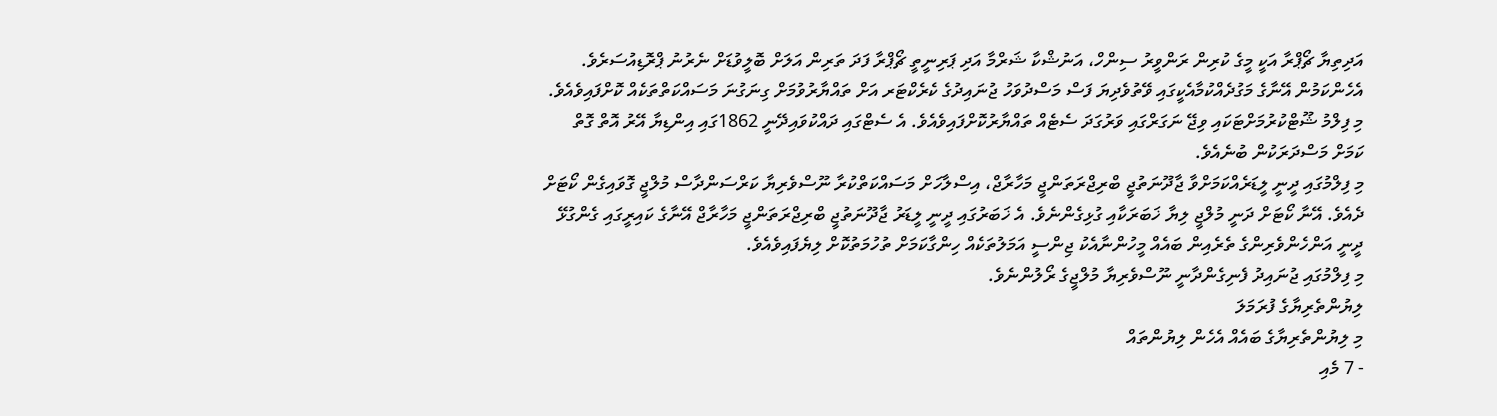އަދިތިޔާ ޗޯޕްރާ އަކީ މީގެ ކުރިން ރަންވީރު ސިންހް، އަނުޝްކާ ޝަރްމާ އަދި ޕަރިނީތީ ޗޯޕްރާ ފަދަ ތަރިން އަލަށް ބޮލީވުޑަށް ނެރުނު ޕްރޮޑިއުސަރެވެ. އެހެންކަމުން އޭނާގެ މަގުދެއްކުމާއެކީގައި ވޭތުވެދިޔަ ފަސް މަސްދުވަހު ޖުނައިދުގެ ކެރެކްޓަރ އަށް ތައްޔާރުވުމަށް ގިނަގުނަ މަސައްކަތްތަކެއް ކޮށްފައިވެއެވެ.
މި ފިލްމު ޝޫޓްކުރުމަށްޓަކައި ވިޖޭ ނަގަރްގައި ވަރުގަދަ ސެޓެއް ތައްޔާރުކޮށްފައިވެއެވެ. އެ ސެޓްގައި ދައްކުވައިދޭނީ 1862ގައި އިންޑިޔާ އޭރު އޮތް ގޮތް ކަމަށް މަސްދަރަކުން ބުނެއެވެ.
މި ފިލްމުގައި ދީނީ ލީޑަރެއްކަމަށްވާ ޖާދޫނަތުޖީ ބްރިޖްރަތަންޖީ މަހާރާޖް، އިސްލާހަށް މަސައްކަތްކުރާ ނޫސްވެރިޔާ ކަރްސަންދާސް މުލްޖީ ގޮވައިގެން ކޯޓަށް ދެއެވެ. އޭނާ ކޯޓަށް ދަނީ މުލްޖީ ލިޔާ ޚަބަރަކާއި ގުޅިގެންނެވެ. އެ ޚަބަރުގައި ދީނީ ލީޑަރު ޖާދޫނަތުޖީ ބްރިޖްރަތަންޖީ މަހާރާޖް އޭނާގެ ކައިރީގައި ގެންގުޅޭ ދީނީ އަންހެންވެރިންގެ ތެރެއިން ބައެއް މީހުންނާއެކު ޖިންސީ އަމަލުތަކެއް ހިންގާކަމަށް ތުހުމަތުކޮށް ލިޔެފައިވެއެވެ.
މި ފިލްމުގައި ޖުނައިދު ފެނިގެންދާނީ ނޫސްވެރިޔާ މުލްޖީގެ ރޯލުންނެވެ.
ލިޔުންތެރިޔާގެ ފުރަމަލަ
މި ލިޔުންތެރިޔާގެ ބައެއް އެހެން ލިޔުންތައް
- 7 މެއި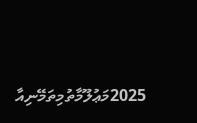2025މަޢުލޫމާތުމިތަމޭނިއާ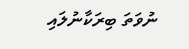ނުވަތަ ބިރަކާނުލައި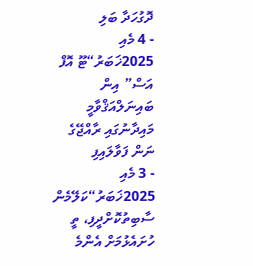ދޮގުހަދާ ބަލި
- 4 މެއި 2025ޚަބަރު“ޓޫ އޮފް އަސް” އިން ބައިނަލްއަޤްވާމީ މައިދާނުގައި ރާއްޖޭގެ ނަން ފަވާލައިފި
- 3 މެއި 2025ޚަބަރު“ކަލޭމެން ސާބިތުކޮށްދީފި، ތީ ހުށައެޅުމަށް އެންމެ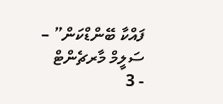ފައްކާ ބޭންޑްކަން” – ސަލީމް މާރޗެންޓް
- 3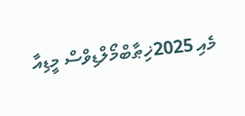މެއި 2025ޚިޠާބްމޯލްޑިވްސް މީޑިއާ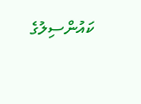ކައުންސިލުގެ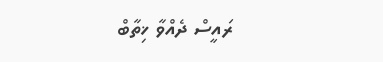ރައީސް ދެއްވާ ޚިތާބް